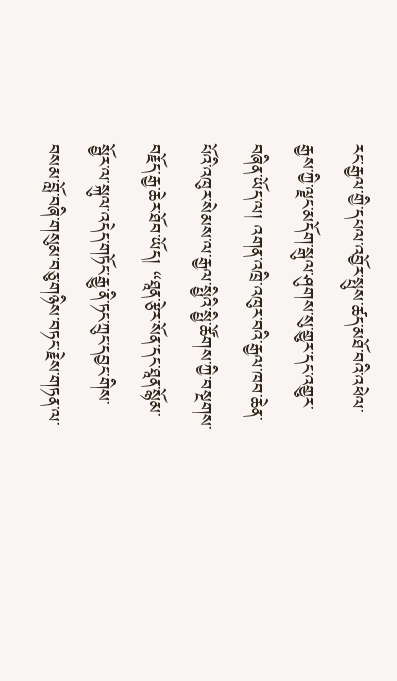རང་རྒྱལ་གྱི་དཔལ་འབྱོར་སྤུས་ཚད་མཐོ་བའི་འཕེལ་རྒྱས་ཀྱི་ལྗང་མདོག་སྒུལ་ཤུགས་སུ་གྱུར་དང་འགྱུར་བཞིན་ཡོད་ལ། འགན་འཁྲི་འཁུར་བའི་རྒྱལ་ཁབ་ཆེན་པོའི་འཁུར་སེམས་ལ་རྒྱལ་སྤྱིའི་སྤྱི་ཚོགས་ཀྱི་བསྔགས་བརྗོད་རྒྱ་ཆེར་ཐོབ་ཡོད། “ཐཱན་རྩེར་སོན་དང་ཐཱན་སྙོམ་སྦྱོར་ལ་སྐུལ་འདེད་གཏོང་རྒྱུ་ནི་ཏང་ཀྲུང་དབྱང་གིས་བསམ་བློ་བཞི་གསུམ་བཅུ་གཉིས་བཏང་རྗེས་གཏན་ལ་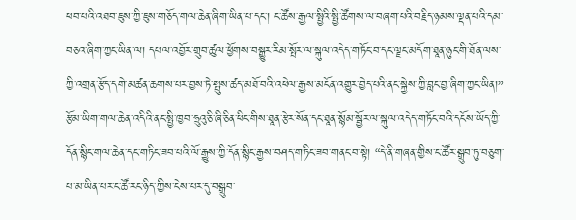ཕབ་པའི་འཐབ་ཇུས་ཀྱི་ཇུས་གཅོད་གལ་ཆེན་ཞིག་ཡིན་པ་དང་། ང་ཚོས་རྒྱལ་སྤྱིའི་སྤྱི་ཚོགས་ལ་བཞག་པའི་བརྗིད་ཉམས་ལྡན་པའི་དམ་བཅའ་ཞིག་ཀྱང་ཡིན་ལ། དཔལ་འབྱོར་གྲུབ་ཚུལ་ཕྱོགས་བསྒྱུར་རིམ་སྤོར་ལ་སྐུལ་འདེད་གཏོང་བ་དང་ལྗང་མདོག་ཐཱན་ཉུང་གི་ཐོན་ལས་ཀྱི་འགྲན་རྩོད་དགེ་མཚན་ཆགས་པར་བྱས་ཏེ་སྤུས་ཚད་མཐོ་བའི་འཕེལ་རྒྱས་མངོན་འགྱུར་བྱེད་པའི་ནང་སྐྱེས་ཀྱི་བླང་བྱ་ཞིག་ཀྱང་ཡིན།” རྩོམ་ཡིག་གལ་ཆེན་འདིའི་ནང་སྤྱི་ཁྱབ་ཧྲུའུ་ཅི་ཞི་ཅིན་ཕིང་གིས་ཐཱན་རྩེར་སོན་དང་ཐཱན་སྙོམ་སྦྱོར་ལ་སྐུལ་འདེད་གཏོང་བའི་དངོས་ཡོད་ཀྱི་དོན་སྙིང་གལ་ཆེན་དང་གཏིང་ཟབ་པའི་ལོ་རྒྱུས་ཀྱི་དོན་སྙིང་རྒྱས་བཤད་གཏིང་ཟབ་གནང་བ་སྟེ། “དེ་ནི་གཞན་གྱིས་ང་ཚོར་སྒྲུབ་ཏུ་བཅུག་པ་མ་ཡིན་པར་ང་ཚོ་རང་ཉིད་ཀྱིས་ངེས་པར་དུ་བསྒྲུབ་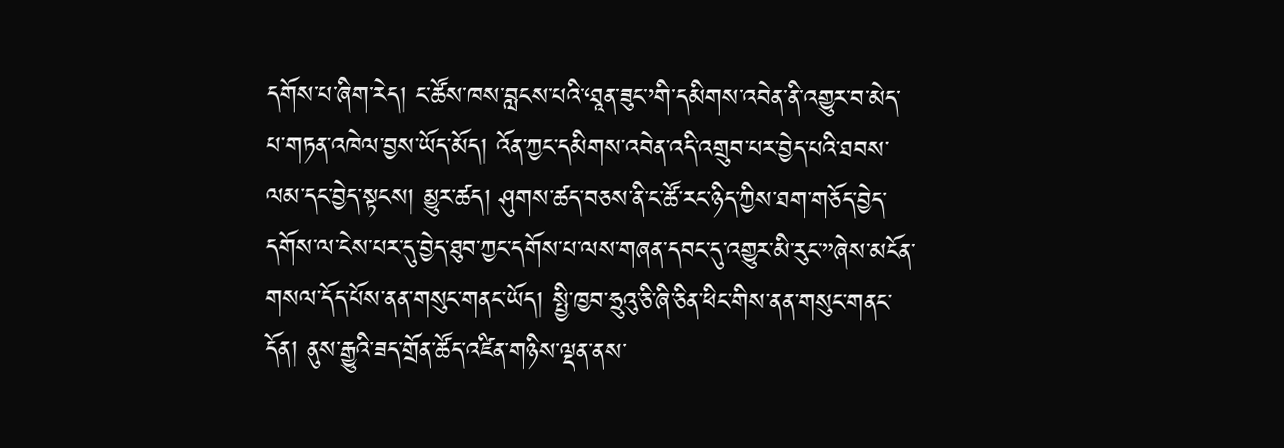དགོས་པ་ཞིག་རེད། ང་ཚོས་ཁས་བླངས་པའི་‘ཐཱན་ཟུང་’གི་དམིགས་འབེན་ནི་འགྱུར་བ་མེད་པ་གཏན་འཁེལ་བྱས་ཡོད་མོད། འོན་ཀྱང་དམིགས་འབེན་འདི་འགྲུབ་པར་བྱེད་པའི་ཐབས་ལམ་དང་བྱེད་སྟངས། མྱུར་ཚད། ཤུགས་ཚད་བཅས་ནི་ང་ཚོ་རང་ཉིད་ཀྱིས་ཐག་གཅོད་བྱེད་དགོས་ལ་ངེས་པར་དུ་བྱེད་ཐུབ་ཀྱང་དགོས་པ་ལས་གཞན་དབང་དུ་འགྱུར་མི་རུང་”ཞེས་མངོན་གསལ་དོད་པོས་ནན་གསུང་གནང་ཡོད། སྤྱི་ཁྱབ་ཧྲུའུ་ཅི་ཞི་ཅིན་ཕིང་གིས་ནན་གསུང་གནང་དོན། ནུས་རྒྱུའི་ཟད་གྲོན་ཚོད་འཛིན་གཉིས་ལྡན་ནས་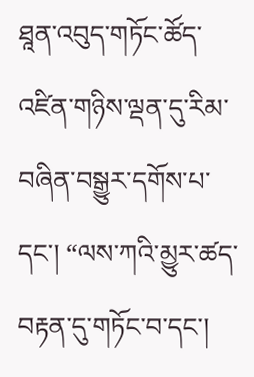ཐཱན་འབུད་གཏོང་ཚོད་འཛིན་གཉིས་ལྡན་དུ་རིམ་བཞིན་བསྒྱུར་དགོས་པ་དང་། “ལས་ཀའི་མྱུར་ཚད་བརྟན་དུ་གཏོང་བ་དང་།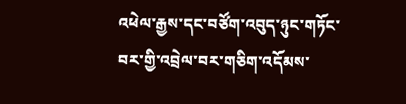འཕེལ་རྒྱས་དང་བཙོག་འབུད་ཉུང་གཏོང་བར་གྱི་འབྲེལ་བར་གཅིག་འདོམས་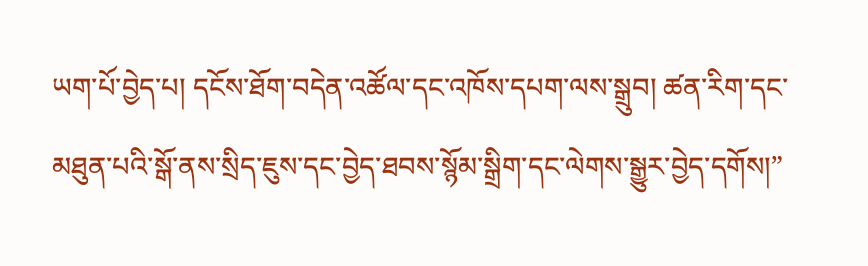ཡག་པོ་བྱེད་པ། དངོས་ཐོག་བདེན་འཚོལ་དང་འཁོས་དཔག་ལས་སྒྲུབ། ཚན་རིག་དང་མཐུན་པའི་སྒོ་ནས་སྲིད་ཇུས་དང་བྱེད་ཐབས་སྙོམ་སྒྲིག་དང་ལེགས་སྒྱུར་བྱེད་དགོས།”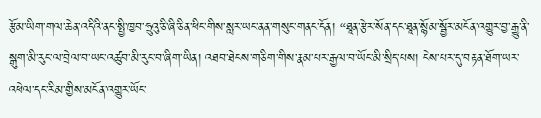རྩོམ་ཡིག་གལ་ཆེན་འདིའི་ནང་སྤྱི་ཁྱབ་ཧྲུའུ་ཅི་ཞི་ཅིན་ཕིང་གིས་སླར་ཡང་ནན་གསུང་གནང་དོན། “ཐཱན་རྩེར་སོན་དང་ཐཱན་སྙོམ་སྦྱོར་མངོན་འགྱུར་བྱ་རྒྱུ་ནི་སྒུག་མི་རུང་ལ་བྲེལ་བ་ཡང་འཚུབ་མི་རུང་བ་ཞིག་ཡིན། འཐབ་ཐེངས་གཅིག་གིས་རྣམ་པར་རྒྱལ་བ་ཡོང་མི་སྲིད་པས། ངེས་པར་དུ་བརྟན་ཐོག་ཡར་འཕེལ་དང་རིམ་གྱིས་མངོན་འགྱུར་ཡོང་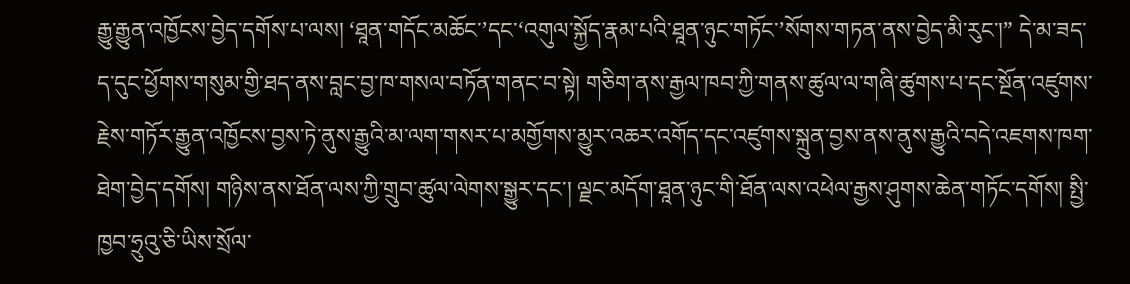རྒྱུ་རྒྱུན་འཁྱོངས་བྱེད་དགོས་པ་ལས། ‘ཐཱན་གདོང་མཆོང་’དང་‘འགུལ་སྐྱོད་རྣམ་པའི་ཐཱན་ཉུང་གཏོང་’སོགས་གཏན་ནས་བྱེད་མི་རུང་།” དེ་མ་ཟད་ད་དུང་ཕྱོགས་གསུམ་གྱི་ཐད་ནས་བླང་བྱ་ཁ་གསལ་བཏོན་གནང་བ་སྟེ། གཅིག་ནས་རྒྱལ་ཁབ་ཀྱི་གནས་ཚུལ་ལ་གཞི་ཚུགས་པ་དང་སྔོན་འཛུགས་རྗེས་གཏོར་རྒྱུན་འཁྱོངས་བྱས་ཏེ་ནུས་རྒྱུའི་མ་ལག་གསར་པ་མགྱོགས་མྱུར་འཆར་འགོད་དང་འཛུགས་སྐྲུན་བྱས་ནས་ནུས་རྒྱུའི་བདེ་འཇགས་ཁག་ཐེག་བྱེད་དགོས། གཉིས་ནས་ཐོན་ལས་ཀྱི་གྲུབ་ཚུལ་ལེགས་སྒྱུར་དང་། ལྗང་མདོག་ཐཱན་ཉུང་གི་ཐོན་ལས་འཕེལ་རྒྱས་ཤུགས་ཆེན་གཏོང་དགོས། སྤྱི་ཁྱབ་ཧྲུའུ་ཅི་ཡིས་སྲོལ་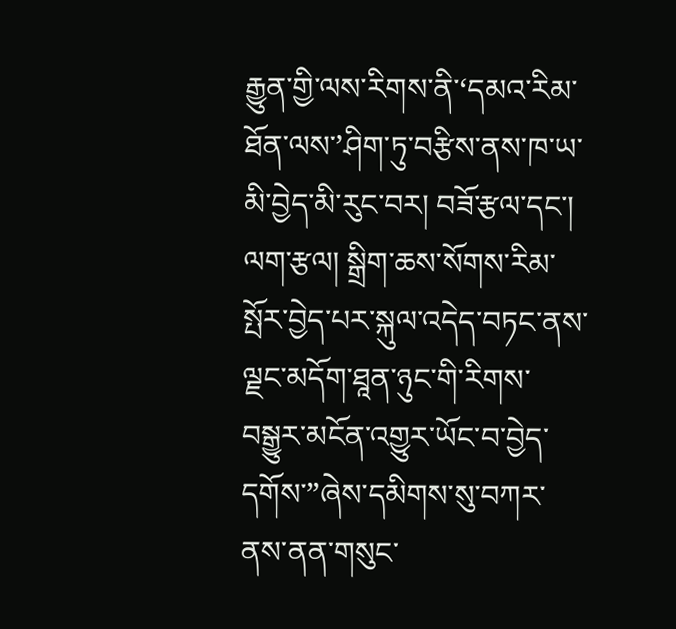རྒྱུན་གྱི་ལས་རིགས་ནི་‘དམའ་རིམ་ཐོན་ལས་’ཤིག་ཏུ་བརྩིས་ནས་ཁ་ཡ་མི་བྱེད་མི་རུང་བར། བཟོ་རྩལ་དང་། ལག་རྩལ། སྒྲིག་ཆས་སོགས་རིམ་སྤོར་བྱེད་པར་སྐུལ་འདེད་བཏང་ནས་ལྗང་མདོག་ཐཱན་ཉུང་གི་རིགས་བསྒྱུར་མངོན་འགྱུར་ཡོང་བ་བྱེད་དགོས་”ཞེས་དམིགས་སུ་བཀར་ནས་ནན་གསུང་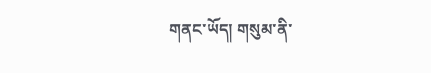གནང་ཡོད། གསུམ་ནི་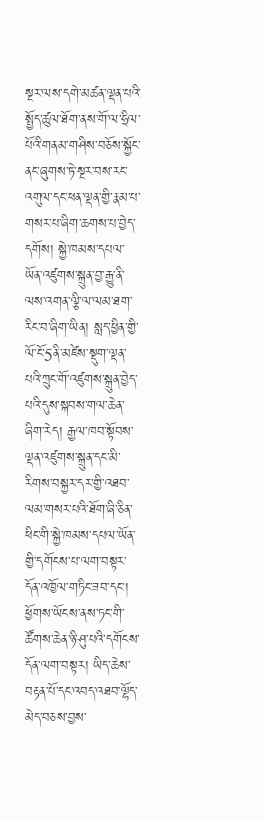སྔར་ལས་དགེ་མཚན་ལྡན་པའི་སྤྱོད་ཚུལ་ཐོག་ནས་གོ་ལ་ཧྲིལ་པོའི་གནམ་གཤིས་བཅོས་སྐྱོང་ནང་ཞུགས་ཏེ་སྔར་བས་རང་འགུལ་དང་ཕན་ལྡན་གྱི་རྣམ་པ་གསར་པ་ཞིག་ཆགས་པ་བྱེད་དགོས། སྐྱེ་ཁམས་དཔལ་ཡོན་འཛུགས་སྐྲུན་བྱ་རྒྱུ་ནི་ལས་འགན་ལྕི་ལ་ལམ་ཐག་རིང་བ་ཞིག་ཡིན། སླད་ཕྱིན་གྱི་ལོ་ངོ་5ནི་མཛེས་སྡུག་ལྡན་པའི་ཀྲུང་གོ་འཛུགས་སྐྲུན་བྱེད་པའི་དུས་སྐབས་གལ་ཆེན་ཞིག་རེད། རྒྱལ་ཁབ་སྟོབས་ལྡན་འཛུགས་སྐྲུན་དང་མི་རིགས་བསྐྱར་དར་གྱི་འཐབ་ལམ་གསར་པའི་ཐོག་ཞི་ཅིན་ཕིང་གི་སྐྱེ་ཁམས་དཔལ་ཡོན་གྱི་དགོངས་པ་ལག་བསྟར་དོན་འཁྱོལ་གཏིང་ཟབ་དང་། ཕྱོགས་ཡོངས་ནས་ཏང་གི་ཚོགས་ཆེན་ཉི་ཤུ་པའི་དགོངས་དོན་ལག་བསྟར། ཡིད་ཆེས་བརྟན་པོ་དང་འབད་འཐབ་ལྷོད་མེད་བཅས་བྱས་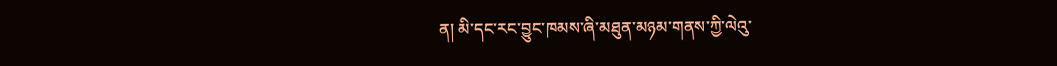ན། མི་དང་རང་བྱུང་ཁམས་ཞི་མཐུན་མཉམ་གནས་ཀྱི་ལེའུ་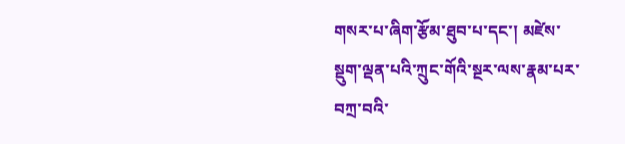གསར་པ་ཞིག་རྩོམ་ཐུབ་པ་དང་། མཛེས་སྡུག་ལྡན་པའི་ཀྲུང་གོའི་སྔར་ལས་རྣམ་པར་བཀྲ་བའི་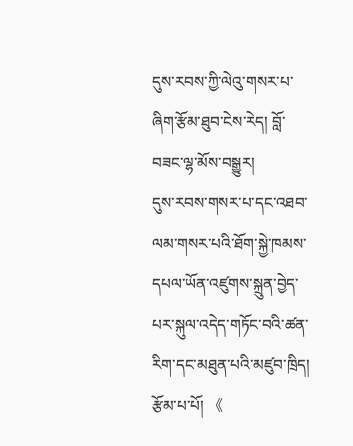དུས་རབས་ཀྱི་ལེའུ་གསར་པ་ཞིག་རྩོམ་ཐུབ་ངེས་རེད། བློ་བཟང་ལྷ་མོས་བསྒྱུར།
དུས་རབས་གསར་པ་དང་འཐབ་ལམ་གསར་པའི་ཐོག་སྐྱེ་ཁམས་དཔལ་ཡོན་འཛུགས་སྐྲུན་བྱེད་པར་སྐུལ་འདེད་གཏོང་བའི་ཚན་རིག་དང་མཐུན་པའི་མཛུབ་ཁྲིད།
རྩོམ་པ་པོ། 《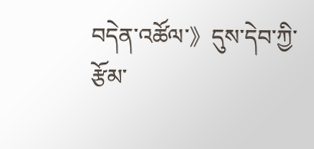བདེན་འཚོལ་》དུས་དེབ་ཀྱི་རྩོམ་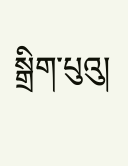སྒྲིག་པུའུ།